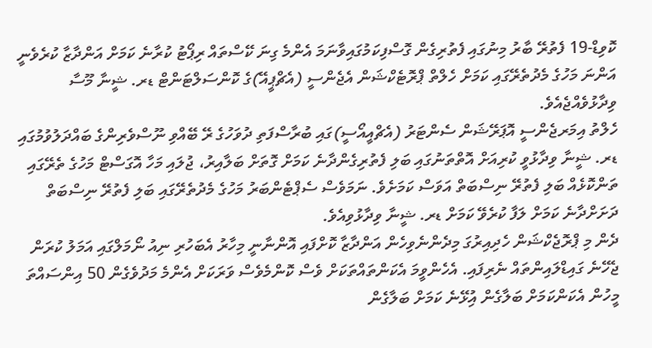ކޮވިޑް-19 ފެތުރޭ ބާރު މިނުގައި ފެތުރިގެން ގޮސްފިކަމުގައިވާނަމަ އެންމެ ގިނަ ކޭސްތައް ރިޕޯޓު ކުރާނެ ކަމަށް އަންދާޒާ ކުރެވެނީ އަންނަ މަހުގެ މެދުތެރޭގައި ކަމަށް ހެލްތް ޕްރޮޓެކްޝަން އެޖެންސީ (އެޗްޕީއޭ)ގެ ކޮންސަލްޓަންޓް ޑރ. ޝީނާ މޫސާ ވިދާޅުވެއްޖެއެވެ.
ހެލްތު އިމަރޖެންސީ އޮޕަރޭޝަން ސެންޓަރު (އެޗްއީއޯސީ)ގައި ބުރާސްފަތި ދުވަހުގެ ރޭ ބޭއްވި ނޫސްވެރިންގެ ބައްދަލުވުމުގައި ޑރ. ޝީނާ ވިދާޅުވީ ކުރިއަށް އޮތްތަނުގައި ބަލި ފެތުރިގެންދާނެ ކަމަށް ގޮތަށް ބަލާއިރު، ޖުލައި މަހާ އޮގަސްޓް މަހުގެ ތެރޭގައި ތަންކޮޅެއް ބަލި ފެތުރޭ ނިސްބަތް އަވަސް ކަމަށެވެ. ނަމަވެސް ސެޕްޓެންބަރު މަހުގެ މެދުތެރޭގައި ބަލި ފެތުރޭ ނިސްބަތް ދަށަށްދާނެ ކަމަށް ލަފާ ކުރެވޭ ކަމަށް ޑރ. ޝީނާ ވިދާޅުވިއެވެ.
ދެން މި ޕްރޮޖެކްޝަން ހެދިއިރުގަ މިދެންނެވިހެން އަންދާޒާ ކޮށްފައި އޮންނާނީ މިހާރު އެބަހުރި ނިއު ނޯމަލްގައި އަމަލު ކުރަން ޖެހޭނެ ގައިޑްލައިންތައް ނެރިފައި. އެހެންވީމަ އެކަންތައްތަކަށް ވެސް ކޮންމެވެސް ވަރަކަށް އެންމެ މަދުވެގެން 50 އިންސައްތަ މީހުން އެކަންކަމަށް ބަލާގެން އިުޅޭނެ ކަމަށް ބަލާގެން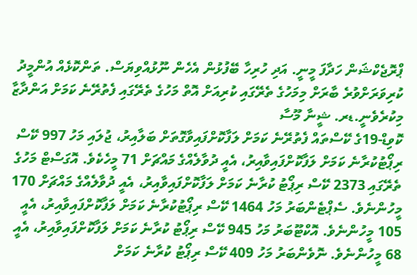ޕްރޮޖެކްޝަން ހަދާފަ މީނީ. އަދި ހުރިހާ ބޭފުޅުން އެހެން ނޫޅުއްވިޔަސް. ތަންކޮޅެއް އުންމީދު ކުރިވަރަށްވުރެ ބާރަށް މިމަހުގެ ތެރޭގައި ކުރިއަށް އޮތް މަހުގެ ތެރޭގައި ފެތުރޭނެ ކަމަށް އަންދާޒާ މިކުރެވެނީ.ޑރ. ޝީނާ މޫސާ
ކޮވިޑް-19ގެ ކޭސްތައް ފެތުރޭނެ ކަމަށް ލަފާކޮށްފައިވާގޮތަށް ބަލާއިރު، ޖުލައި މަހު 997 ކޭސް ރިޕޯޓުކުރާނެ ކަމަށް ލަފާކޮށްފައިވާއިރު، އެއީ ދުވާލެއްގެ މައްޗަށް 71 މީހެކެވެ. އޮގަސްޓް މަހުގެ ތެރޭގައި 2373 ކޭސް ރިޕޯޓު ކުރާނެ ކަމަށް ލަފާކޮށްފައިވާއިރު، އެއީ ދުވާލެއްގެ މައްޗަށް 170 މީހުންނެވެ. ސެޕްޓެންބަރު މަހު 1464 ކޭސް ރިޕޯޓުކުރާނެ ކަމަށް ލަފާކޮށްފައިވާއިރު، އެއީ 105 މީހުންނެވެ. އޮކްޓޫބަރު މަހު 945 ކޭސް ރިޕޯޓު ކުރާނެ ކަމަށް ލަފާކޮށްފައިވާއިރު، އެއީ 68 މީހުންނެވެ. ނޮވެންބަރު މަހު 409 ކޭސް ރިޕޯޓު ކުރާނެ ކަމަށް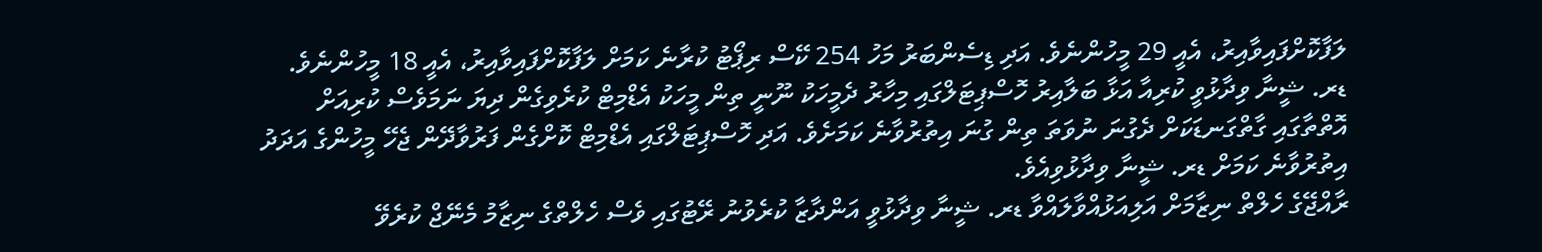ލަފާކޮށްފައިވާއިރު، އެއީ 29 މީހުންނެވެ. އަދި ޑިސެންބަރު މަހު 254 ކޭސް ރިޕޯޓު ކުރާނެ ކަމަށް ލަފާކޮށްފައިވާއިރު، އެއީ 18 މީހުންނެވެ.
ޑރ. ޝީނާ ވިދާޅުވީ ކުރިއާ އަޅާ ބަލާއިރު ހޮސްޕިޓަލްގައި މިހާރު ދެމީހަކު ނޫނީ ތިން މީހަކު އެޑްމިޓް ކުރެވިގެން ދިޔަ ނަމަވެސް ކުރިއަށް އޮތްތާގައި ގާތްގަނޑަކަށް ދެގުނަ ނުވަތަ ތިން ގުނަ އިތުރުވާނެ ކަމަށެވެ. އަދި ހޮސްޕިޓަލްގައި އެޑްމިޓް ކޮށްގެން ފަރުވާދޭން ޖެހޭ މީހުންގެ އަދަދު އިތުރުވާނެ ކަމަށް ޑރ. ޝީނާ ވިދާޅުވިއެވެ.
ރާއްޖޭގެ ހެލްތް ނިޒާމަށް އަލިއަޅުއްވާލައްވާ ޑރ. ޝީނާ ވިދާޅުވީ އަންދާޒާ ކުރެވުނު ރޭޓުގައި ވެސް ހެލްތްގެ ނިޒާމު މެނޭޖް ކުރެވޭ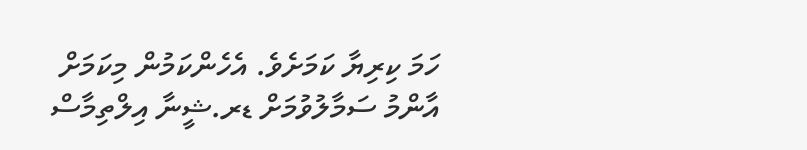ހަމަ ކިރިޔާ ކަމަށެވެ. އެހެންކަމުން މިކަމަށް އާންމު ސަމާލުވުމަށް ޑރ.ޝީނާ އިލްތިމާސް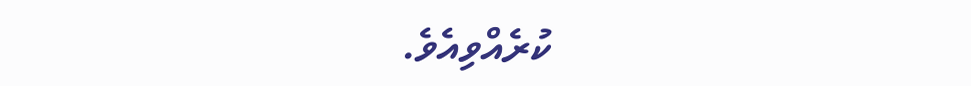ކުރެއްވިއެވެ.